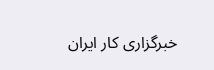خبرگزاری کار ایران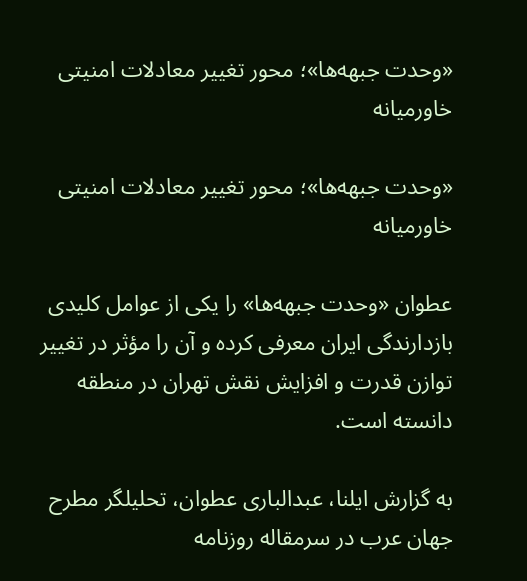«وحدت جبهه‌ها»؛ محور تغییر معادلات امنیتی خاورمیانه

«وحدت جبهه‌ها»؛ محور تغییر معادلات امنیتی خاورمیانه

عطوان «وحدت جبهه‌ها» را یکی از عوامل کلیدی بازدارندگی ایران معرفی کرده و آن را مؤثر در تغییر توازن قدرت و افزایش نقش تهران در منطقه دانسته است.

به گزارش ایلنا، عبدالباری عطوان، تحلیلگر مطرح جهان عرب در سرمقاله روزنامه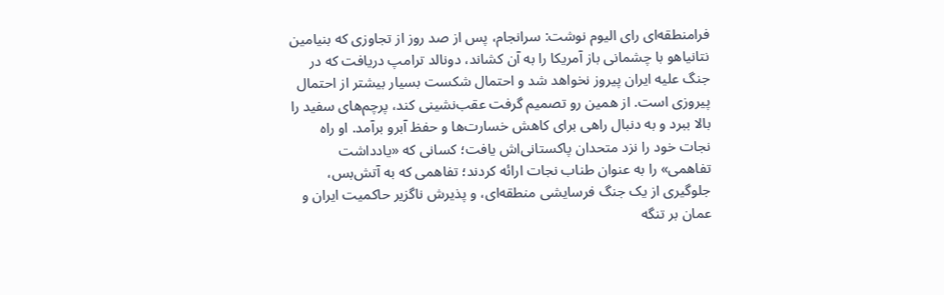فرامنطقه‌ای رای الیوم نوشت: سرانجام، پس از صد روز از تجاوزی که بنیامین نتانیاهو با چشمانی باز آمریکا را به آن کشاند، دونالد ترامپ دریافت که در جنگ علیه ایران پیروز نخواهد شد و احتمال شکست بسیار بیشتر از احتمال پیروزی است. از همین رو تصمیم گرفت عقب‌نشینی کند، پرچم‌های سفید را بالا ببرد و به دنبال راهی برای کاهش خسارت‌ها و حفظ آبرو برآمد. او راه نجات خود را نزد متحدان پاکستانی‌اش یافت؛ کسانی که «یادداشت تفاهمی» را به عنوان طناب نجات ارائه کردند؛ تفاهمی که به آتش‌بس، جلوگیری از یک جنگ فرسایشی منطقه‌ای، و پذیرش ناگزیر حاکمیت ایران و عمان بر تنگه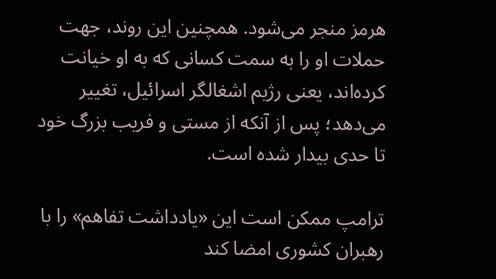هرمز منجر می‌شود. همچنین این روند، جهت حملات او را به سمت کسانی که به او خیانت کرده‌اند، یعنی رژیم اشغالگر اسرائیل، تغییر می‌دهد؛ پس از آنکه از مستی و فریب بزرگ خود تا حدی بیدار شده است.

ترامپ ممکن است این «یادداشت تفاهم» را با رهبران کشوری امضا کند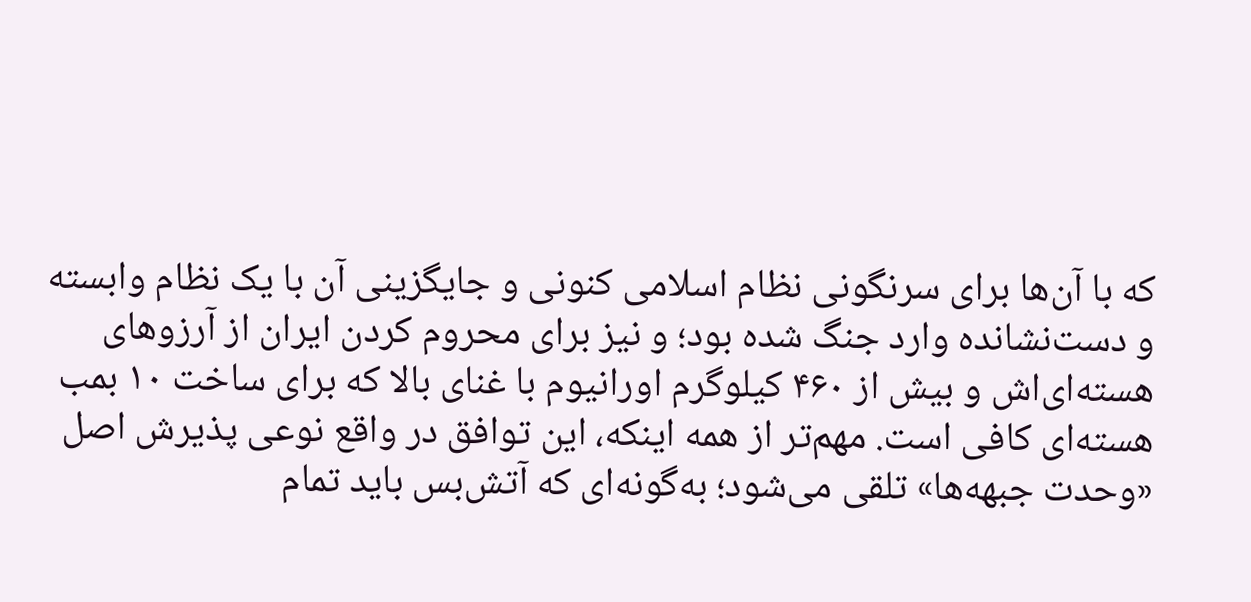که با آن‌ها برای سرنگونی نظام اسلامی کنونی و جایگزینی آن با یک نظام وابسته و دست‌نشانده وارد جنگ شده بود؛ و نیز برای محروم کردن ایران از آرزوهای هسته‌ای‌اش و بیش از ۴۶۰ کیلوگرم اورانیوم با غنای بالا که برای ساخت ۱۰ بمب هسته‌ای کافی است. مهم‌تر از همه اینکه، این توافق در واقع نوعی پذیرش اصل «وحدت جبهه‌ها» تلقی می‌شود؛ به‌گونه‌ای که آتش‌بس باید تمام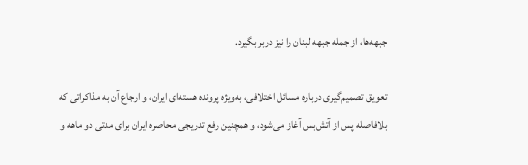جبهه‌ها، از جمله جبهه لبنان را نیز دربر بگیرد.

تعویق تصمیم‌گیری درباره مسائل اختلافی، به‌ویژه پرونده هسته‌ای ایران، و ارجاع آن به مذاکراتی که بلافاصله پس از آتش‌بس آغاز می‌شود، و همچنین رفع تدریجی محاصره ایران برای مدتی دو ماهه و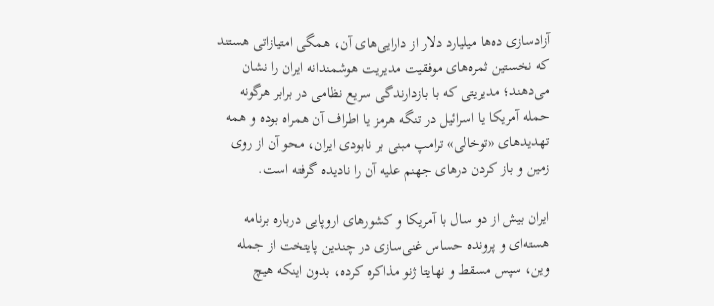آزادسازی ده‌ها میلیارد دلار از دارایی‌های آن، همگی امتیازاتی هستند که نخستین ثمره‌های موفقیت مدیریت هوشمندانه ایران را نشان می‌دهند؛ مدیریتی که با بازدارندگی سریع نظامی در برابر هرگونه حمله آمریکا یا اسرائیل در تنگه هرمز یا اطراف آن همراه بوده و همه تهدیدهای «توخالی» ترامپ مبنی بر نابودی ایران، محو آن از روی زمین و باز کردن درهای جهنم علیه آن را نادیده گرفته است.

ایران بیش از دو سال با آمریکا و کشورهای اروپایی درباره برنامه هسته‌ای و پرونده حساس غنی‌سازی در چندین پایتخت از جمله وین، سپس مسقط و نهایتا ژنو مذاکره کرده، بدون اینکه هیچ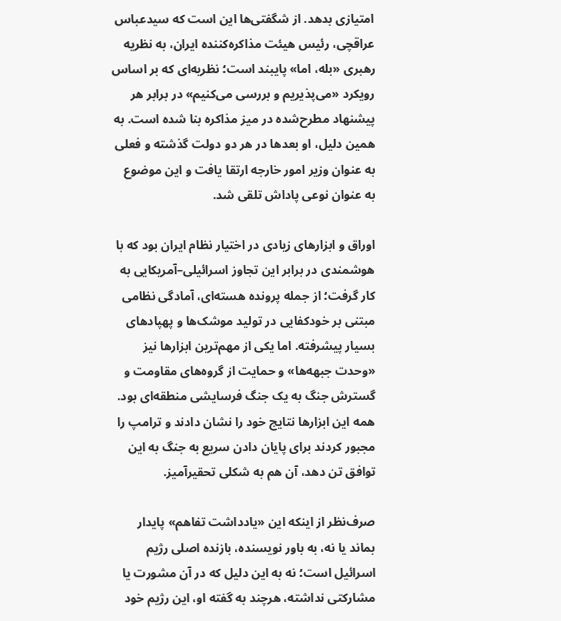امتیازی بدهد. از شگفتی‌ها این است که سیدعباس عراقچی، رئیس هیئت مذاکره‌کننده ایران، به نظریه رهبری «بله، اما» پایبند است؛ نظریه‌ای که بر اساس رویکرد «می‌پذیریم و بررسی می‌کنیم» در برابر هر پیشنهاد مطرح‌شده در میز مذاکره بنا شده است. به همین دلیل، او بعدها در هر دو دولت گذشته و فعلی به عنوان وزیر امور خارجه ارتقا یافت و این موضوع به عنوان نوعی پاداش تلقی شد.

اوراق و ابزارهای زیادی در اختیار نظام ایران بود که با هوشمندی در برابر این تجاوز اسرائیلی–آمریکایی به کار گرفت؛ از جمله پرونده هسته‌ای، آمادگی نظامی مبتنی بر خودکفایی در تولید موشک‌ها و پهپادهای بسیار پیشرفته. اما یکی از مهم‌ترین ابزارها نیز «وحدت جبهه‌ها» و حمایت از گروه‌های مقاومت و گسترش جنگ به یک جنگ فرسایشی منطقه‌ای بود. همه این ابزارها نتایج خود را نشان دادند و ترامپ را مجبور کردند برای پایان دادن سریع به جنگ به این توافق تن دهد، آن هم به شکلی تحقیرآمیز.

صرف‌نظر از اینکه این «یادداشت تفاهم» پایدار بماند یا نه، به باور نویسنده، بازنده اصلی رژیم اسرائیل است؛ نه به این دلیل که در آن مشورت یا مشارکتی نداشته، هرچند به گفته او، این رژیم خود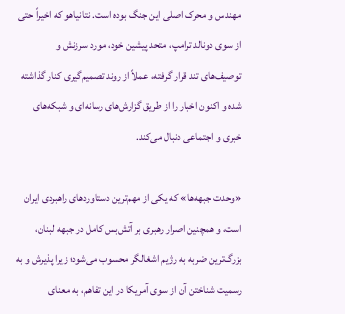مهندس و محرک اصلی این جنگ بوده است. نتانیاهو که اخیراً حتی از سوی دونالد ترامپ، متحد پیشین خود، مورد سرزنش و توصیف‌های تند قرار گرفته، عملاً از روند تصمیم‌گیری کنار گذاشته شده و اکنون اخبار را از طریق گزارش‌های رسانه‌ای و شبکه‌های خبری و اجتماعی دنبال می‌کند.

«وحدت جبهه‌ها» که یکی از مهم‌ترین دستاوردهای راهبردی ایران است، و همچنین اصرار رهبری بر آتش‌بس کامل در جبهه لبنان، بزرگ‌ترین ضربه به رژیم اشغالگر محسوب می‌شود؛ زیرا پذیرش و به رسمیت شناختن آن از سوی آمریکا در این تفاهم، به معنای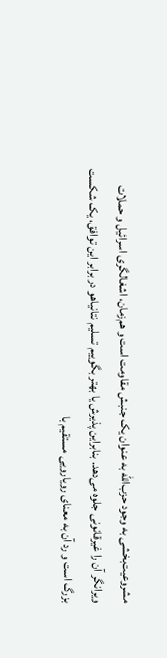مشروعیت‌بخشی به وجود حزب‌الله به عنوان یک جنبش مقاومت است و هم‌زمان، اشغالگری اسرائیل و حملات ویرانگر آن را غیرقانونی جلوه می‌دهد. بنابراین پذیرش یا بهتر بگوییم تسلیم نتانیاهو در برابر این توافق، یک شکست بزرگ است و رد آن به معنای رویارویی مستقیم با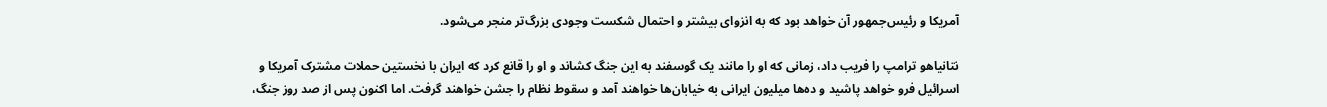آمریکا و رئیس‌جمهور آن خواهد بود که به انزوای بیشتر و احتمال شکست وجودی بزرگ‌تر منجر می‌شود.

نتانیاهو ترامپ را فریب داد، زمانی که او را مانند یک گوسفند به این جنگ کشاند و او را قانع کرد که ایران با نخستین حملات مشترک آمریکا و اسرائیل فرو خواهد پاشید و ده‌ها میلیون ایرانی به خیابان‌ها خواهند آمد و سقوط نظام را جشن خواهند گرفت. اما اکنون پس از صد روز جنگ،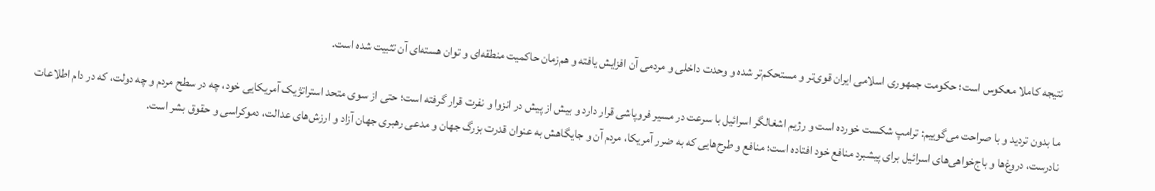نتیجه کاملا معکوس است؛ حکومت جمهوری اسلامی ایران قوی‌تر و مستحکم‌تر شده و وحدت داخلی و مردمی آن افزایش یافته و هم‌زمان حاکمیت منطقه‌ای و توان هسته‌ای آن تثبیت شده است.

ما بدون تردید و با صراحت می‌گوییم: ترامپ شکست خورده است و رژیم اشغالگر اسرائیل با سرعت در مسیر فروپاشی قرار دارد و بیش از پیش در انزوا و نفرت قرار گرفته است؛ حتی از سوی متحد استراتژیک آمریکایی خود، چه در سطح مردم و چه دولت، که در دام اطلاعات نادرست، دروغ‌ها و باج‌خواهی‌های اسرائیل برای پیشبرد منافع خود افتاده است؛ منافع و طرح‌هایی که به ضرر آمریکا، مردم آن و جایگاهش به عنوان قدرت بزرگ جهان و مدعی رهبری جهان آزاد و ارزش‌های عدالت، دموکراسی و حقوق بشر است.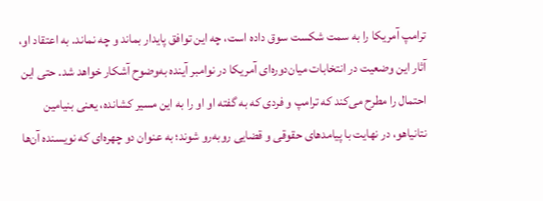ترامپ آمریکا را به سمت شکست سوق داده است، چه این توافق پایدار بماند و چه نماند. به اعتقاد او، آثار این وضعیت در انتخابات میان‌دوره‌ای آمریکا در نوامبر آینده به‌وضوح آشکار خواهد شد. حتی این احتمال را مطرح می‌کند که ترامپ و فردی که به گفته او او را به این مسیر کشانده، یعنی بنیامین نتانیاهو، در نهایت با پیامدهای حقوقی و قضایی روبه‌رو شوند؛ به عنوان دو چهره‌ای که نویسنده آن‌ها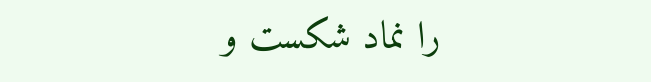را نماد شکست و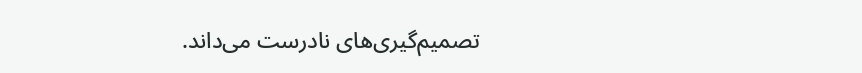تصمیم‌گیری‌های نادرست می‌داند.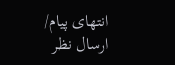انتهای پیام/
ارسال نظر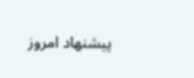پیشنهاد امروز